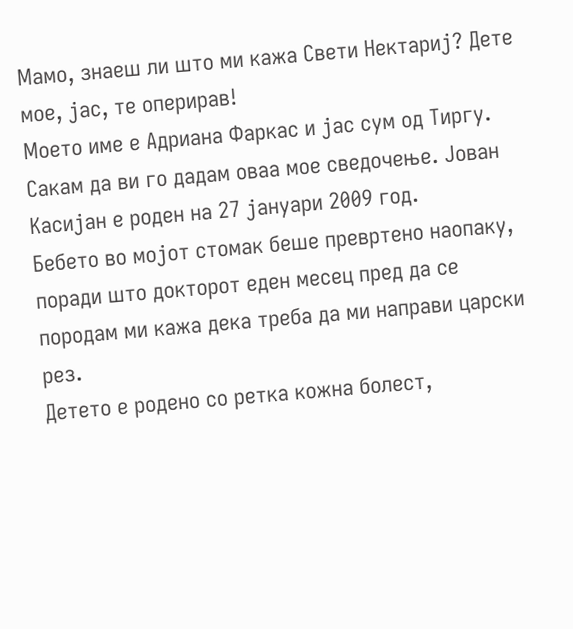Мамо, знаеш ли што ми кажа Свети Нектариј? Дете мое, јас, те оперирав!
Моето име е Адриана Фаркас и јас сум од Тиргу. Сакам да ви го дадам оваа мое сведочење. Јован Касијан е роден на 27 јануари 2009 год.
Бебето во мојот стомак беше превртено наопаку, поради што докторот еден месец пред да се породам ми кажа дека треба да ми направи царски рез.
Детето е родено со ретка кожна болест,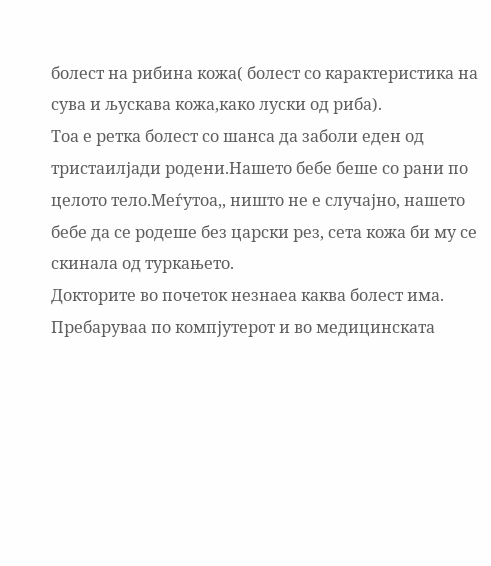болест на рибина кожа( болест со карактеристика на сува и љускава кожа,како луски од риба).
Тоа е ретка болест со шанса да заболи еден од тристаилјади родени.Нашето бебе беше со рани по целото тело.Меѓутоа,, ништо не е случајно, нашето бебе да се родеше без царски рез, сета кожа би му се скинала од туркањето.
Докторите во почеток незнаеа каква болест има.
Пребаруваа по компјутерот и во медицинската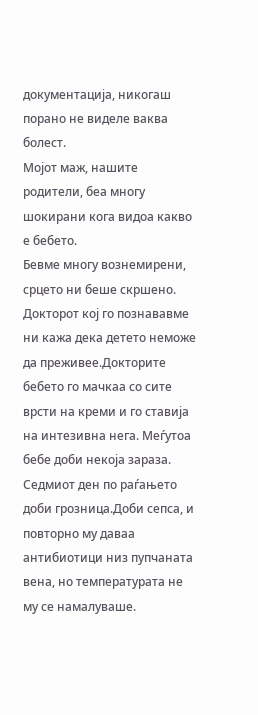документација, никогаш порано не виделе ваква болест.
Мојот маж, нашите родители, беа многу шокирани кога видоа какво е бебето.
Бевме многу вознемирени, срцето ни беше скршено.
Докторот кој го познававме ни кажа дека детето неможе да преживее.Докторите бебето го мачкаа со сите врсти на креми и го ставија на интезивна нега. Меѓутоа бебе доби некоја зараза.
Седмиот ден по раѓањето доби грозница.Доби сепса, и повторно му даваа антибиотици низ пупчаната вена, но температурата не му се намалуваше.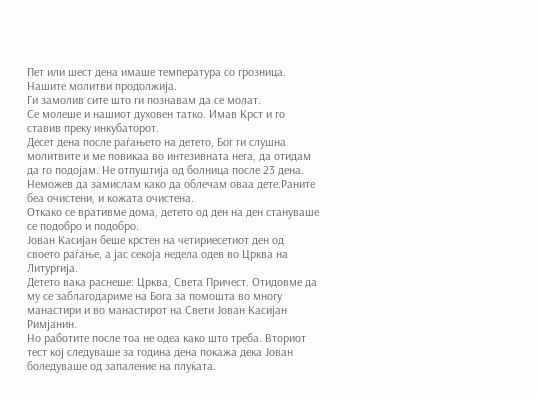Пет или шест дена имаше температура со грозница. Нашите молитви продолжија.
Ги замолив сите што ги познавам да се молат.
Се молеше и нашиот духовен татко. Имав Крст и го ставив преку инкубаторот.
Десет дена после раѓањето на детето, Бог ги слушна молитвите и ме повикаа во интезивната нега, да отидам да го подојам. Не отпуштија од болница после 23 дена. Неможев да замислам како да облечам оваа дете.Раните беа очистени, и кожата очистена.
Откако се вративме дома, детето од ден на ден стануваше се подобро и подобро.
Јован Касијан беше крстен на четириесетиот ден од своето раѓање, а јас секоја недела одев во Црква на Литургија.
Детето вака раснеше: Црква, Света Причест. Отидовме да му се заблагодариме на Бога за помошта во многу манастири и во манастирот на Свети Јован Касијан Римјанин.
Но работите после тоа не одеа како што треба. Вториот тест кој следуваше за година дена покажа дека Јован боледуваше од запаление на плуќата.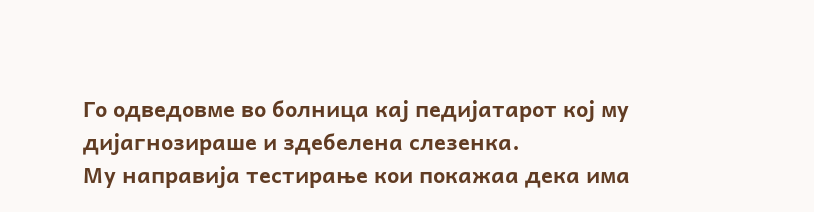Го одведовме во болница кај педијатарот кој му дијагнозираше и здебелена слезенка.
Му направија тестирање кои покажаа дека има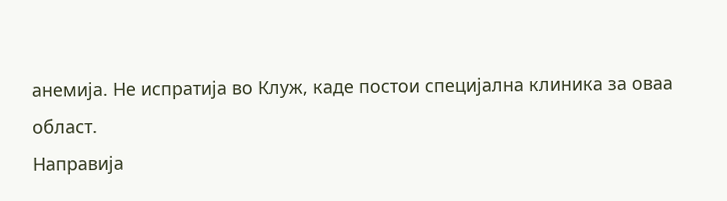анемија. Не испратија во Клуж, каде постои специјална клиника за оваа област.
Направија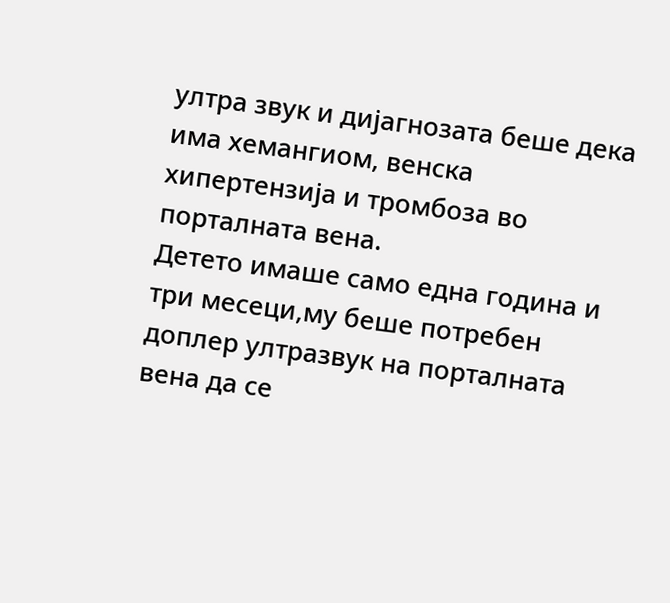ултра звук и дијагнозата беше дека има хемангиом, венска хипертензија и тромбоза во порталната вена.
Детето имаше само една година и три месеци,му беше потребен доплер ултразвук на порталната вена да се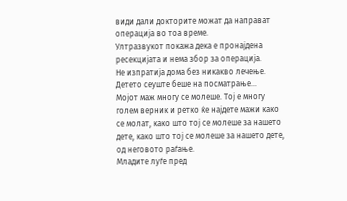види дали докторите можат да направат операција во тоа време.
Ултразвукот покажа дека е пронајдена ресекцијата и нема збор за операција.
Не изпратија дома без никакво лечење.
Детето сеуште беше на посматрање...
Мојот маж многу се молеше. Тој е многу голем верник и ретко ќе најдете мажи како се молат, како што тој се молеше за нашето дете, како што тој се молеше за нашето дете, од неговото раѓање.
Младите луѓе пред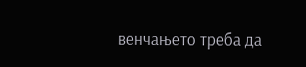венчањето треба да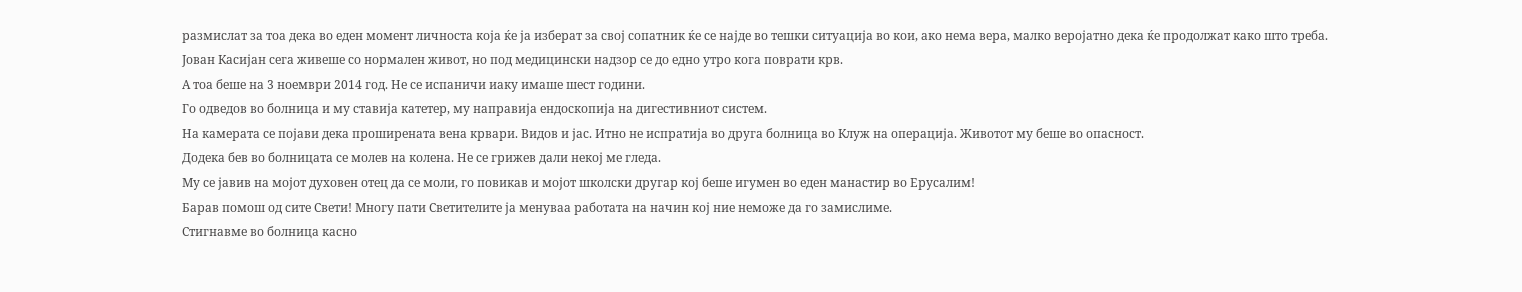размислат за тоа дека во еден момент личноста која ќе ја изберат за свој сопатник ќе се најде во тешки ситуација во кои, ако нема вера, малко веројатно дека ќе продолжат како што треба.
Јован Касијан сега живеше со нормален живот, но под медицински надзор се до едно утро кога поврати крв.
А тоа беше на 3 ноември 2014 год. Не се испаничи иаку имаше шест години.
Го одведов во болница и му ставија катетер, му направија ендоскопија на дигестивниот систем.
На камерата се појави дека проширената вена крвари. Видов и јас. Итно не испратија во друга болница во Клуж на операција. Животот му беше во опасност.
Додека бев во болницата се молев на колена. Не се грижев дали некој ме гледа.
Му се јавив на мојот духовен отец да се моли, го повикав и мојот школски другар кој беше игумен во еден манастир во Ерусалим!
Барав помош од сите Свети! Многу пати Светителите ја менуваа работата на начин кој ние неможе да го замислиме.
Стигнавме во болница касно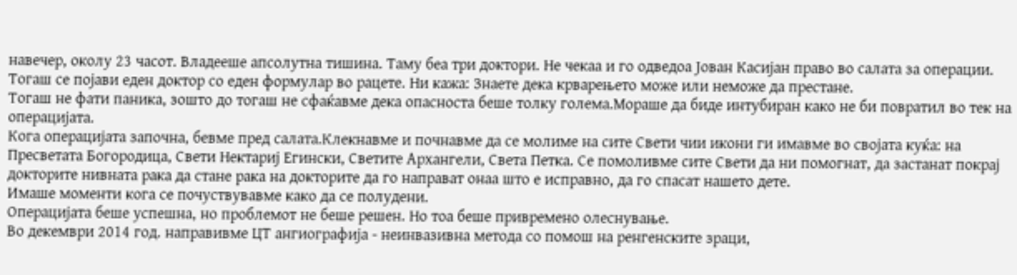навечер, околу 23 часот. Владееше апсолутна тишина. Таму беа три доктори. Не чекаа и го одведоа Јован Касијан право во салата за операции.
Тогаш се појави еден доктор со еден формулар во рацете. Ни кажа: Знаете дека крварењето може или неможе да престане.
Тогаш не фати паника, зошто до тогаш не сфаќавме дека опасноста беше толку голема.Мораше да биде интубиран како не би повратил во тек на операцијата.
Кога операцијата започна, бевме пред салата.Клекнавме и почнавме да се молиме на сите Свети чии икони ги имавме во својата куќа: на Пресветата Богородица, Свети Нектариј Егински, Светите Архангели, Света Петка. Се помоливме сите Свети да ни помогнат, да застанат покрај докторите нивната рака да стане рака на докторите да го направат онаа што е исправно, да го спасат нашето дете.
Имаше моменти кога се почуствувавме како да се полудени.
Операцијата беше успешна, но проблемот не беше решен. Но тоа беше привремено олеснување.
Во декември 2014 год. направивме ЦТ ангиографија - неинвазивна метода со помош на ренгенските зраци,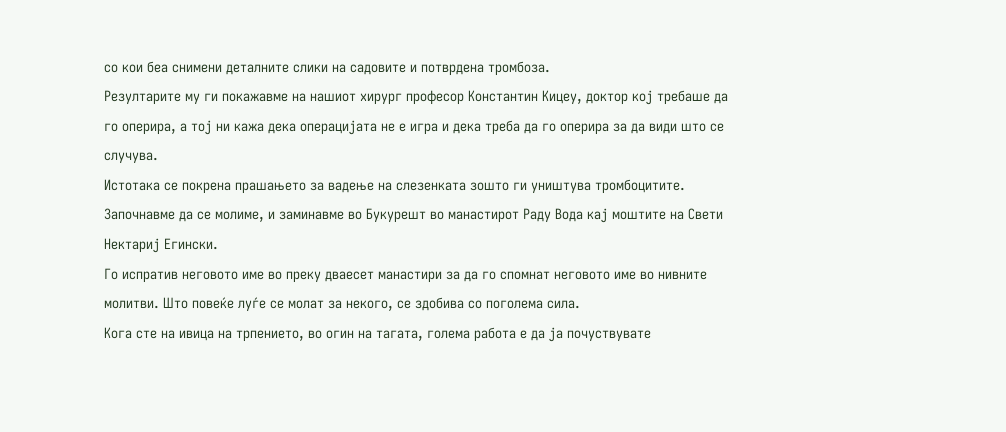со кои беа снимени деталните слики на садовите и потврдена тромбоза.
Резултарите му ги покажавме на нашиот хирург професор Константин Кицеу, доктор кој требаше да го оперира, а тој ни кажа дека операцијата не е игра и дека треба да го оперира за да види што се случува.
Истотака се покрена прашањето за вадење на слезенката зошто ги уништува тромбоцитите.
Започнавме да се молиме, и заминавме во Букурешт во манастирот Раду Вода кај моштите на Свети Нектариј Егински.
Го испратив неговото име во преку дваесет манастири за да го спомнат неговото име во нивните молитви. Што повеќе луѓе се молат за некого, се здобива со поголема сила.
Кога сте на ивица на трпението, во огин на тагата, голема работа е да ја почуствувате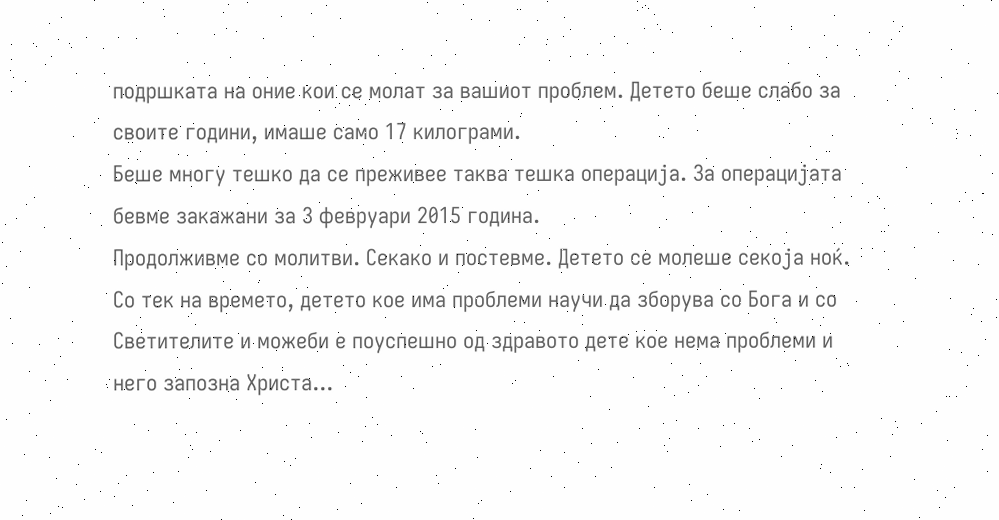подршката на оние кои се молат за вашиот проблем. Детето беше слабо за своите години, имаше само 17 килограми.
Беше многу тешко да се преживее таква тешка операција. За операцијата бевме закажани за 3 февруари 2015 година.
Продолживме со молитви. Секако и постевме. Детето се молеше секоја ноќ.
Со тек на времето, детето кое има проблеми научи да зборува со Бога и со Светителите и можеби е поуспешно од здравото дете кое нема проблеми и него запозна Христа...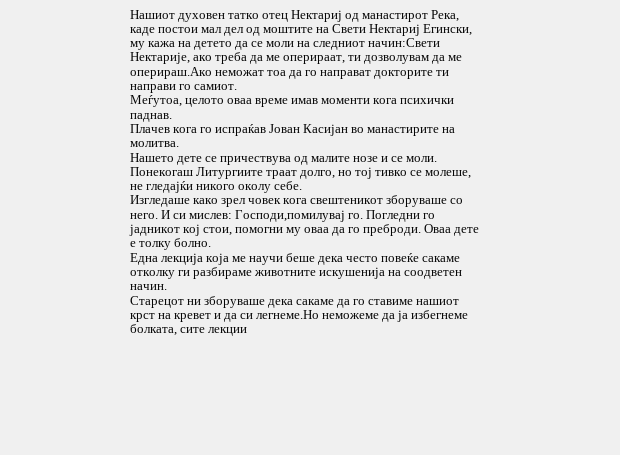Нашиот духовен татко отец Нектариј од манастирот Река, каде постои мал дел од моштите на Свети Нектариј Егински, му кажа на детето да се моли на следниот начин:Свети Нектарије, ако треба да ме оперираат, ти дозволувам да ме оперираш.Ако неможат тоа да го направат докторите ти направи го самиот.
Меѓутоа, целото оваа време имав моменти кога психички паднав.
Плачев кога го испраќав Јован Касијан во манастирите на молитва.
Нашето дете се причествува од малите нозе и се моли. Понекогаш Литургиите траат долго, но тој тивко се молеше, не гледајќи никого околу себе.
Изгледаше како зрел човек кога свештеникот зборуваше со него. И си мислев: Господи,помилувај го. Погледни го јадникот кој стои, помогни му оваа да го преброди. Оваа дете е толку болно.
Една лекција која ме научи беше дека често повеќе сакаме отколку ги разбираме животните искушенија на соодветен начин.
Старецот ни зборуваше дека сакаме да го ставиме нашиот крст на кревет и да си легнеме.Но неможеме да ја избегнеме болката, сите лекции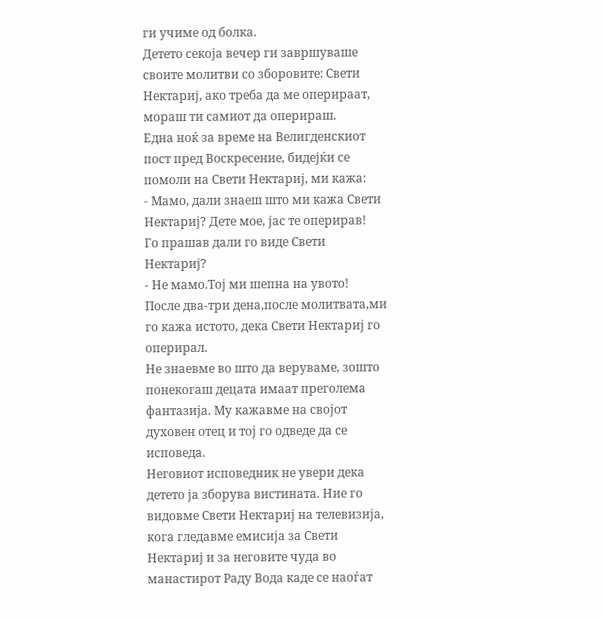ги учиме од болка.
Детето секоја вечер ги завршуваше своите молитви со зборовите: Свети Нектариј, ако треба да ме оперираат, мораш ти самиот да оперираш.
Една ноќ за време на Велигденскиот пост пред Воскресение, бидејќи се помоли на Свети Нектариј, ми кажа:
- Мамо, дали знаеш што ми кажа Свети Нектариј? Дете мое, јас те оперирав!
Го прашав дали го виде Свети Нектариј?
- Не мамо.Тој ми шепна на увото!
После два-три дена,после молитвата,ми го кажа истото, дека Свети Нектариј го оперирал.
Не знаевме во што да веруваме, зошто понекогаш децата имаат преголема фантазија. Му кажавме на својот духовен отец и тој го одведе да се исповеда.
Неговиот исповедник не увери дека детето ја зборува вистината. Ние го видовме Свети Нектариј на телевизија, кога гледавме емисија за Свети Нектариј и за неговите чуда во манастирот Раду Вода каде се наоѓат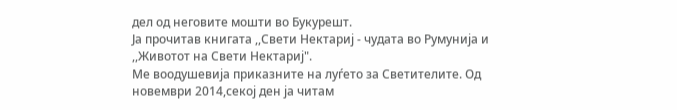дел од неговите мошти во Букурешт.
Ја прочитав книгата ,,Свети Нектариј - чудата во Румунија и ,,Животот на Свети Нектариј".
Ме воодушевија приказните на луѓето за Светителите. Од новември 2014,секој ден ја читам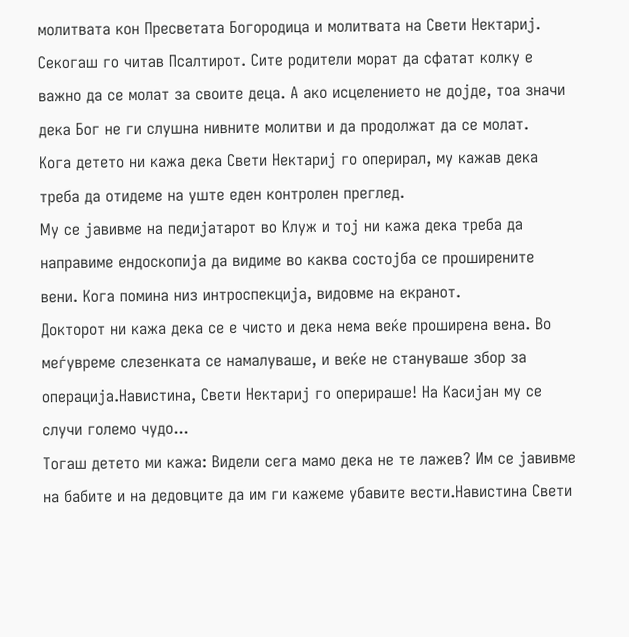молитвата кон Пресветата Богородица и молитвата на Свети Нектариј.
Секогаш го читав Псалтирот. Сите родители морат да сфатат колку е важно да се молат за своите деца. А ако исцелението не дојде, тоа значи дека Бог не ги слушна нивните молитви и да продолжат да се молат.
Кога детето ни кажа дека Свети Нектариј го оперирал, му кажав дека треба да отидеме на уште еден контролен преглед.
Му се јавивме на педијатарот во Клуж и тој ни кажа дека треба да направиме ендоскопија да видиме во каква состојба се проширените вени. Кога помина низ интроспекција, видовме на екранот.
Докторот ни кажа дека се е чисто и дека нема веќе проширена вена. Во меѓувреме слезенката се намалуваше, и веќе не стануваше збор за операција.Навистина, Свети Нектариј го оперираше! На Касијан му се случи големо чудо...
Тогаш детето ми кажа: Видели сега мамо дека не те лажев? Им се јавивме на бабите и на дедовците да им ги кажеме убавите вести.Навистина Свети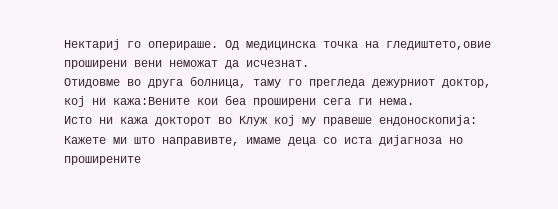Нектариј го оперираше. Од медицинска точка на гледиштето,овие проширени вени неможат да исчезнат.
Отидовме во друга болница, таму го прегледа дежурниот доктор, кој ни кажа:Вените кои беа проширени сега ги нема.
Исто ни кажа докторот во Клуж кој му правеше ендоноскопија: Кажете ми што направивте, имаме деца со иста дијагноза но проширените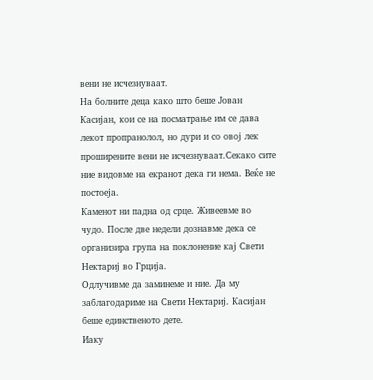вени не исчезнуваат.
На болните деца како што беше Јован Касијан, кои се на посматрање им се дава лекот пропранолол, но дури и со овој лек проширените вени не исчезнуваат.Секако сите ние видовме на екранот дека ги нема. Веќе не постоеја.
Каменот ни падна од срце. Живеевме во чудо. После две недели дознавме дека се организира група на поклонение кај Свети Нектариј во Грција.
Одлучивме да заминеме и ние. Да му заблагодариме на Свети Нектариј. Касијан беше единственото дете.
Иаку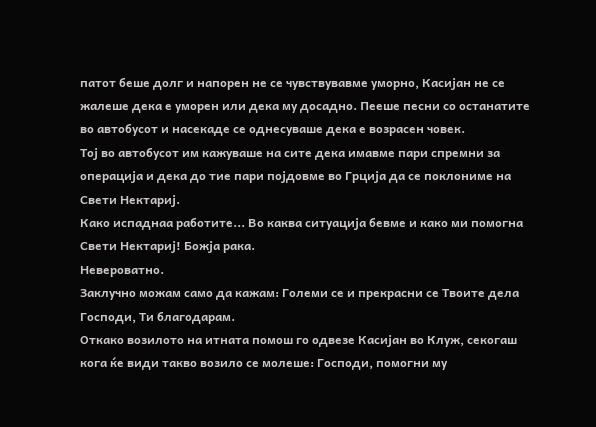патот беше долг и напорен не се чувствувавме уморно, Касијан не се жалеше дека е уморен или дека му досадно. Пееше песни со останатите во автобусот и насекаде се однесуваше дека е возрасен човек.
Тој во автобусот им кажуваше на сите дека имавме пари спремни за операција и дека до тие пари појдовме во Грција да се поклониме на Свети Нектариј.
Како испаднаа работите... Во каква ситуација бевме и како ми помогна Свети Нектариј! Божја рака.
Невероватно.
Заклучно можам само да кажам: Големи се и прекрасни се Твоите дела Господи, Ти благодарам.
Откако возилото на итната помош го одвезе Касијан во Клуж, секогаш кога ќе види такво возило се молеше: Господи, помогни му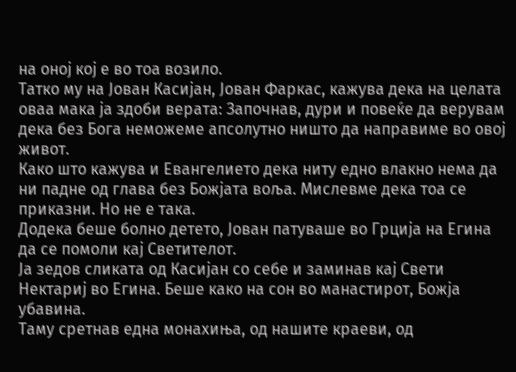на оној кој е во тоа возило.
Татко му на Јован Касијан, Јован Фаркас, кажува дека на целата оваа мака ја здоби верата: Започнав, дури и повеќе да верувам дека без Бога неможеме апсолутно ништо да направиме во овој живот.
Како што кажува и Евангелието дека ниту едно влакно нема да ни падне од глава без Божјата воља. Мислевме дека тоа се приказни. Но не е така.
Додека беше болно детето, Јован патуваше во Грција на Егина да се помоли кај Светителот.
Ја зедов сликата од Касијан со себе и заминав кај Свети Нектариј во Егина. Беше како на сон во манастирот, Божја убавина.
Таму сретнав една монахиња, од нашите краеви, од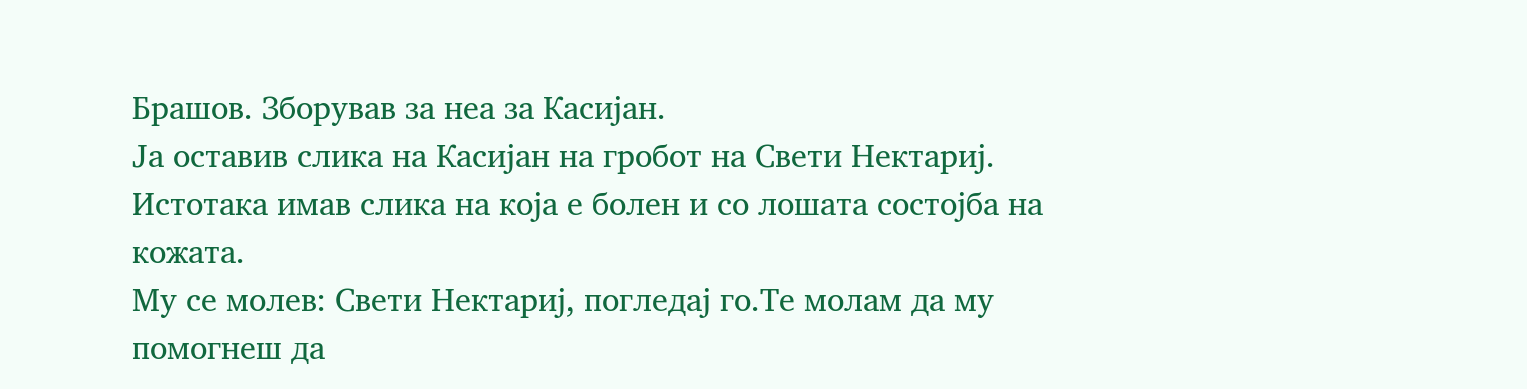Брашов. Зборував за неа за Касијан.
Ја оставив слика на Касијан на гробот на Свети Нектариј. Истотака имав слика на која е болен и со лошата состојба на кожата.
Му се молев: Свети Нектариј, погледај го.Те молам да му помогнеш да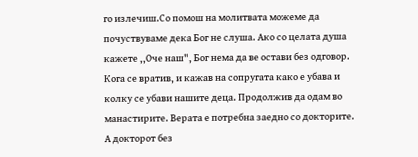го излечиш.Со помош на молитвата можеме да почуствуваме дека Бог не слуша. Ако со целата душа кажете ,,Оче наш", Бог нема да ве остави без одговор.
Кога се вратив, и кажав на сопругата како е убава и колку се убави нашите деца. Продолжив да одам во манастирите. Верата е потребна заедно со докторите. А докторот без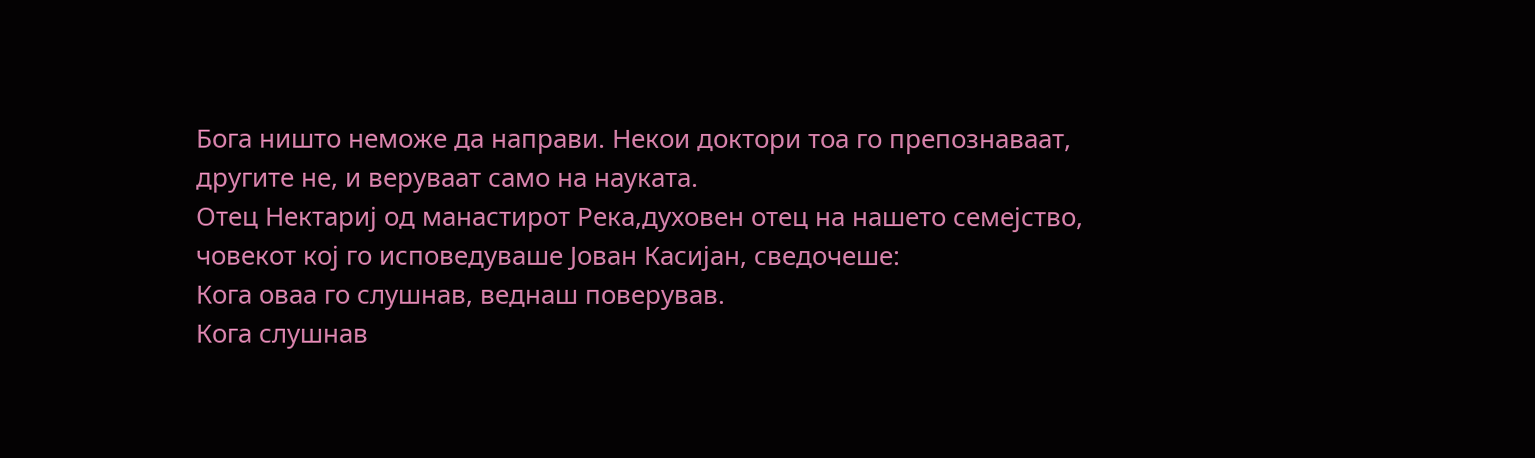Бога ништо неможе да направи. Некои доктори тоа го препознаваат, другите не, и веруваат само на науката.
Отец Нектариј од манастирот Река,духовен отец на нашето семејство, човекот кој го исповедуваше Јован Касијан, сведочеше:
Кога оваа го слушнав, веднаш поверував.
Кога слушнав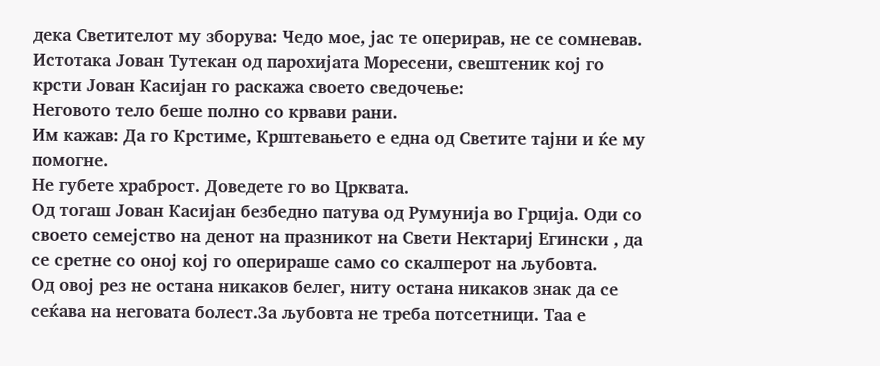дека Светителот му зборува: Чедо мое, јас те оперирав, не се сомневав.
Истотака Јован Тутекан од парохијата Моресени, свештеник кој го крсти Јован Касијан го раскажа своето сведочење:
Неговото тело беше полно со крвави рани.
Им кажав: Да го Крстиме, Крштевањето е една од Светите тајни и ќе му помогне.
Не губете храброст. Доведете го во Црквата.
Од тогаш Јован Касијан безбедно патува од Румунија во Грција. Оди со своето семејство на денот на празникот на Свети Нектариј Егински , да се сретне со оној кој го оперираше само со скалперот на љубовта.
Од овој рез не остана никаков белег, ниту остана никаков знак да се сеќава на неговата болест.За љубовта не треба потсетници. Таа е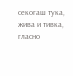секогаш тука, жива и тивка, гласно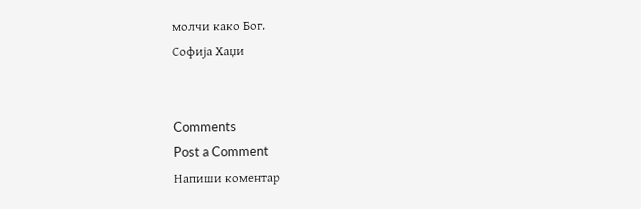молчи како Бог.
Софија Хаџи


Comments
Post a Comment
Напиши коментар